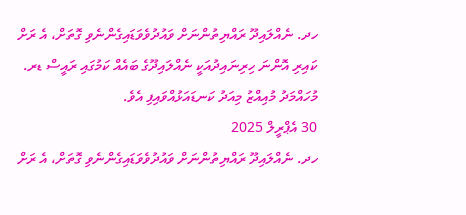ހދ. ނެއްލައިދޫ ރައްޔިތުންނަށް ވައުދުވެވަޑައިގެންނެވި ގޮތަށް، އެ ރަށް ކައިރި އޮންނަ ހިރިނައިދުއަކީ ނެއްލައިދޫގެ ބައެއް ކަމުގައި ރައީސް ޑރ. މުހައްމަދު މުއިއްޒު މިއަދު ކަނޑައަޅުއްވައިފި އެވެ.
30 އެޕްރީލް 2025
ހދ. ނެއްލައިދޫ ރައްޔިތުންނަށް ވައުދުވެވަޑައިގެންނެވި ގޮތަށް، އެ ރަށް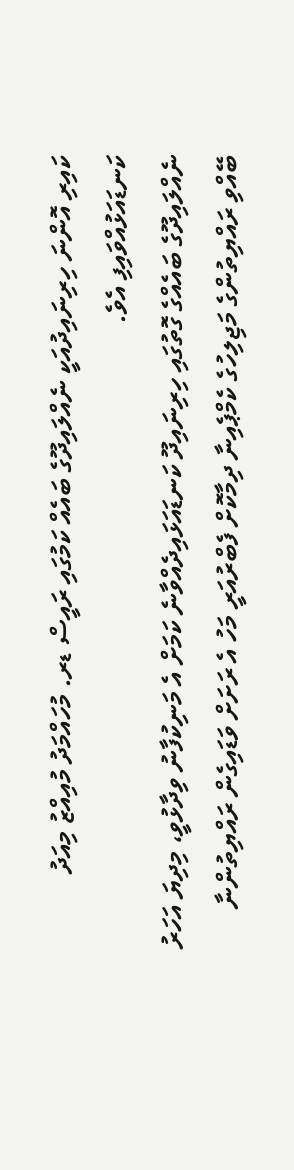ކައިރި އޮންނަ ހިރިނައިދުއަކީ ނެއްލައިދޫގެ ބައެއް ކަމުގައި ރައީސް ޑރ. މުހައްމަދު މުއިއްޒު މިއަދު ކަނޑައަޅުއްވައިފި އެވެ.
ނެއްލައިދޫގެ ބައެއްގެ ގޮތުގައި ހިރިނައިދޫ ކަނޑައަޅައިދެއްވާނެ ކަމަށް އެ މަނިކުފާނު ވިދާޅުވީ، މިދިޔަ އަހަރު ބޭއްވި ރައްޔިތުންގެ މަޖިލިހުގެ ކެމްޕެއިނާ ދިމާކޮށް ފެބްރުއަރީ މަހު އެ ރަށަށް ވަޑައިގެން ރައްޔިތުންނާ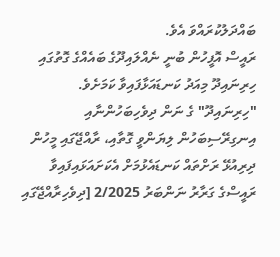ބައްދަލުކުރައްވަ އެވެ.
ރައީސް އޮފީހުން ބުނީ ނެއްލައިދޫގެ ބައެއްގެ ގޮތުގައި ހިރިނައިދޫ މިއަދު ކަނޑައަޅާފައިވާ ކަމަށެވެ.
"ހިރިނައިދޫ" ގެ ނަން ދިވެހިބަހުންނާއި އިނގިރޭސިބަހުން ލިޔަންވީ ގޮތާއި، ރާއްޖޭގައި މީހުން ދިރިއުޅޭ ރަށްތައް ކަނޑައެޅުމަށް އެކަށައަޅައިފައިވާ ރައީސްގެ ގަރާރު ނަންބަރު 2/2025 [ދިވެހިރާއްޖޭގައި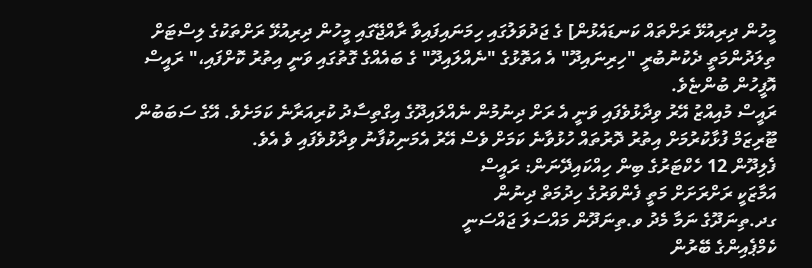މީހުން ދިރިއުޅޭ ރަށްތައް ކަނޑައެޅުން] ގެ ޖަދުވަލުގައި ހިމަނައިފައިވާ ރާއްޖޭގައި މީހުން ދިރިއުޅޭ ރަށްތަކުގެ ލިސްޓަށް ތިލަދުންމަތީ ދެކުނުބުރީ "ހިރިނައިދޫ" އެ އަތޮޅުގެ "ނެއްލައިދޫ" ގެ ބައެއްގެ ގޮތުގައި ވަނީ އިތުރު ކޮށްފައި،" ރައީސް އޮފީހުން ބުންޏެވެ.
ރައީސް މުއިއްޒު އޭރު ވިދާޅުވެފައި ވަނީ އެ ރަށް ދިނުމުން ނެއްލައިދޫގެ އިގްތިސާދު ކުރިއަރާނެ ކަމަށެވެ. އޭގެ ސަބަބުން ޓޫރިޒަމް ފުޅާކުރުމަށް އިތުރު ދޮރުތައް ހުޅުވާނެ ކަމަށް ވެސް އޭރު އެމަނިކުފާނު ވިދާޅުވެފައި ވެ އެވެ.
ފެލިދޫން 12 ހެކްޓަރުގެ ބިން ހިއްކައިދޭނަން: ރައީސް
އަމާޒަކީ ރަށްރަށަށް މަތީ ފެންވަރުގެ ހިދުމަތް ދިނުން
ގދ.ތިނަދޫގެ ނަމާ މެދު ވ.ތިނަދޫން މައްސަލަ ޖައްސަނީ
ކެމްޕެއިންގެ ބޭރުން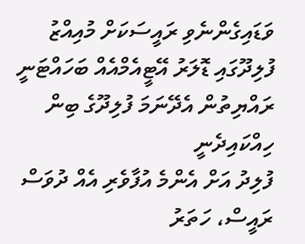ވަޑައިގެންނެވި ރައީސަކަށް މުއިއްޒު
ފުލިދޫގައި ޑޮލަރު އޭޓީއެމްއެއް ބަހައްޓަނީ
ރައްޔިތުން އެދޭނަމަ ފުލިދޫގެ ބިން ހިއްކައިދެނީ
ފުލިދު އަށް އެންމެ އުފާވެރި އެއް ދުވަސް
ރައީސް، ހަތަރު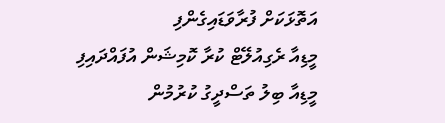އަތޮޅަކަށް ފުރާވަޑައިގެންފި
މީޑިއާ ރެގިއުލޭޓް ކުރާ ކޮމިޝަން އުފައްދައިފި
މީޑިއާ ބިލު ތަސްދީގު ކުރުމުން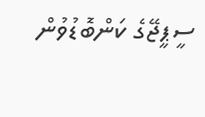ސީޕީޖޭގެ ކަންބޮޑުވުން